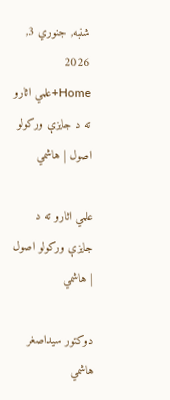شنبه, جنوري 3, 2026
Home+علمي اثارو ته د جایزې ورکولو اصول | هاشمي

علمي اثارو ته د جایزې ورکولو اصول | هاشمي

دوکتور سیداصغر هاشمي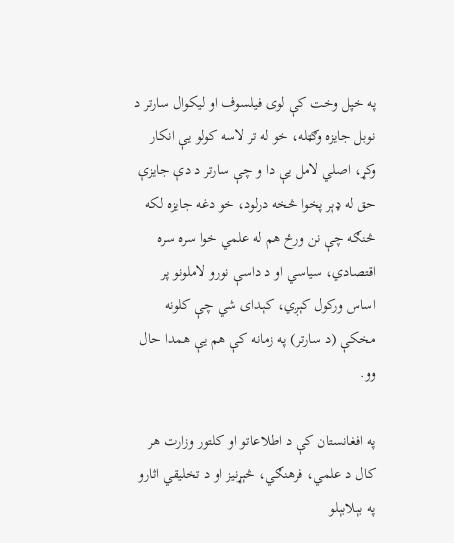په خپل وخت کې لوی فیلسوف او لیکوال سارتر د نوبل جایزه وګټله، خو له تر لاسه کولو یې انکار وکړ، اصلي لامل یې دا و چې سارتر د دې جایزې حق له ډېر پخوا څخه درلود، خو دغه جایزه لکه څنګه چې نن ورځ هم له علمي خوا سره سره اقتصادي، سیاسي او د داسې نورو لاملونو پر اساس ورکول کېږي، کېدای شي چې کلونه مخکې (د سارتر) په زمانه کې هم یې همدا حال وو.

په افغانستان کې د اطلاعاتو او کلتور وزارت هر کال د علمي، فرهنګي، څېړنیز او د تخلیقي اثارو په بېلابېلو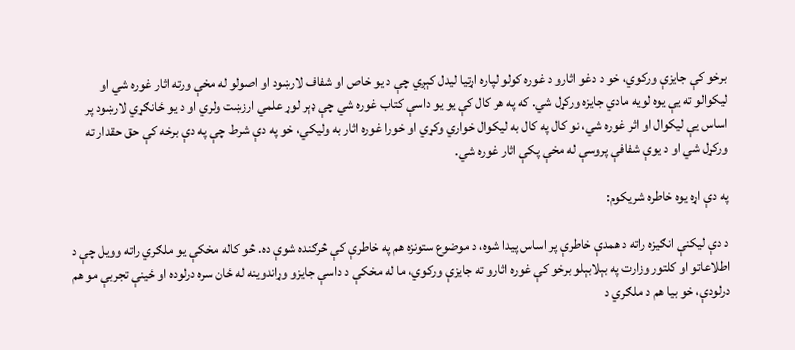برخو کې جایزې ورکوي، خو د دغو اثارو د غوره کولو لپاره اړتیا لیدل کېږي چې د یو خاص او شفاف لارښود او اصولو له مخې ورته اثار غوره شي او لیکوالو ته یې یوه لویه مادي جایزه ورکړل شي. که په هر کال کې یو یو داسې کتاب غوره شي چې ډېر لوړ علمي ارزښت ولري او د یو ځانګړي لارښود پر اساس یې لیکوال او اثر غوره شي، نو کال په کال به لیکوال خواري وکړي او خورا غوره اثار به ولیکي، خو په دې شرط چې په دې برخه کې حق حقدار ته ورکړل شي او د یوې شفافې پروسې له مخې پکې اثار غوره شي.

په دې اړه یوه خاطره شریکوم:

د دې لیکنې انګیزه راته د همدې خاطرې پر اساس پیدا شوه، د موضوع ستونزه هم په خاطرې کې څرګنده شوې ده. څو کاله مخکې یو ملګري راته وویل چې د اطلاعاتو او کلتور وزارت په بېلابېلو برخو کې غوره اثارو ته جایزې ورکوي، ما له مخکې د داسې جایزو وړاندوینه له ځان سره درلوده او ځینې تجربې مو هم درلودې، خو بیا هم د ملګري د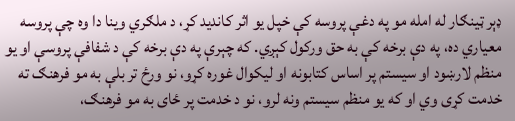ډېر ټینګار له امله مو په دغې پروسه کې خپل یو اثر کاندید کړ، د ملګري وینا دا وه چې پروسه معیاري ده، په دې برخه کې به حق ورکول کېږي. که چېرې په دې برخه کې د شفافې پروسې او یو منظم لارښود او سیستم پر اساس کتابونه او لیکوال غوره کړو، نو ورځ تر بلې به مو فرهنګ ته خدمت کړی وي او که یو منظم سیستم ونه لرو، نو د خدمت پر ځای به مو فرهنګ،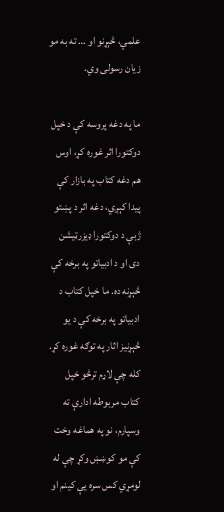علمي، څېړنو او … ته به مو زیان رسولی وي.

ما په دغه پروسه کې د خپل دوکتورا اثر غوره کړ، اوس هم دغه کتاب په بازار کې پیدا کېږي، دغه اثر د پښتو ژبې د دوکتورا ډیزرټیشن دی او د ادبیاتو په برخه کې څېړنه ده. ما خپل کتاب د ادبیاتو په برخه کې د یو څېړنیز اثار په توګه غوره کړ. کله چې لاړم ترڅو خپل کتاب مربوطه ادارې ته وسپارم، نو په هماغه وخت کې مو کوښښ وکړ چې له لومړي کس سره یې کینم او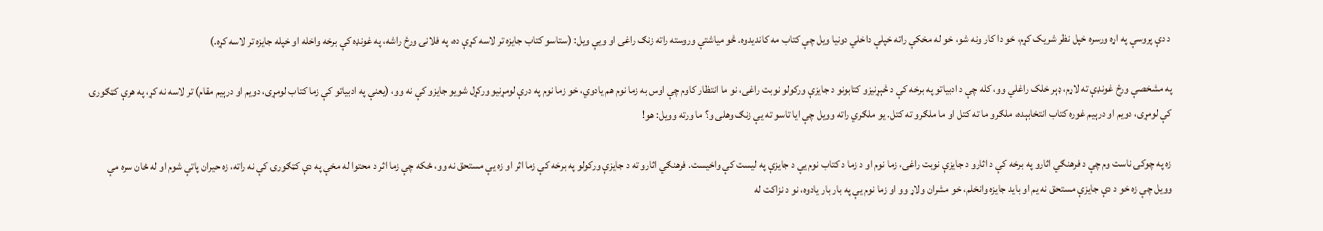د دې پروسې په اړه ورسره خپل نظر شریک کړم، خو دا کار ونه شو، خو له مخکې راته خپلې داخلي دونیا ویل چې کتاب مه کاندیدوه. څو میاشتې وروسته راته زنګ راغی او ویې ویل: (ستاسو کتاب جایزه تر لاسه کړې ده، په فلانۍ ورځ راشه، په غونډه کې برخه واخله او خپله جایزه تر لاسه کړه.)

په مشخصې ورځ غونډې ته لاړم، ډېر خلک راغلي وو، کله چې د ادبیاتو په برخه کې د څېړنیزو کتابونو د جایزې ورکولو نوبت راغی، نو ما انتظار کاوم چې اوس به زما نوم هم یادوي، خو زما نوم په درې لومړنیو ورکړل شویو جایزو کې نه وو، (یعنې په ادبیاتو کې زما کتاب لومړی، دویم او درېیم مقام) تر لاسه نه کړ، په هرې کټګورۍ کې لومړی، دویم او درېیم غوره کتاب انتخابېده، ملګرو ما ته کتل او ما ملګرو ته کتل. یو ملګري راته وویل چې ایا تاسو ته یې زنګ وهلی و؟ ما ورته وویل: هو!

زه په چوکۍ ناست وم چې د فرهنګي اثارو په برخه کې د اثارو د جایزې نوبت راغی، زما نوم او د زما د کتاب نوم یې د جایزې په لیست کې واخیست. فرهنګي اثارو ته د جایزې ورکولو په برخه کې زما اثر او زه یې مستحق نه وو، ځکه چې زما اثر د محتوا له مخې په دې کټګورۍ کې نه راته، زه حیران پاتې شوم او له ځان سره مې وویل چې زه خو د دې جایزې مستحق نه یم او باید جایزه وانخلم، خو مشران ولاړ وو او زما نوم یې په بار بار یادوه، نو د نزاکت له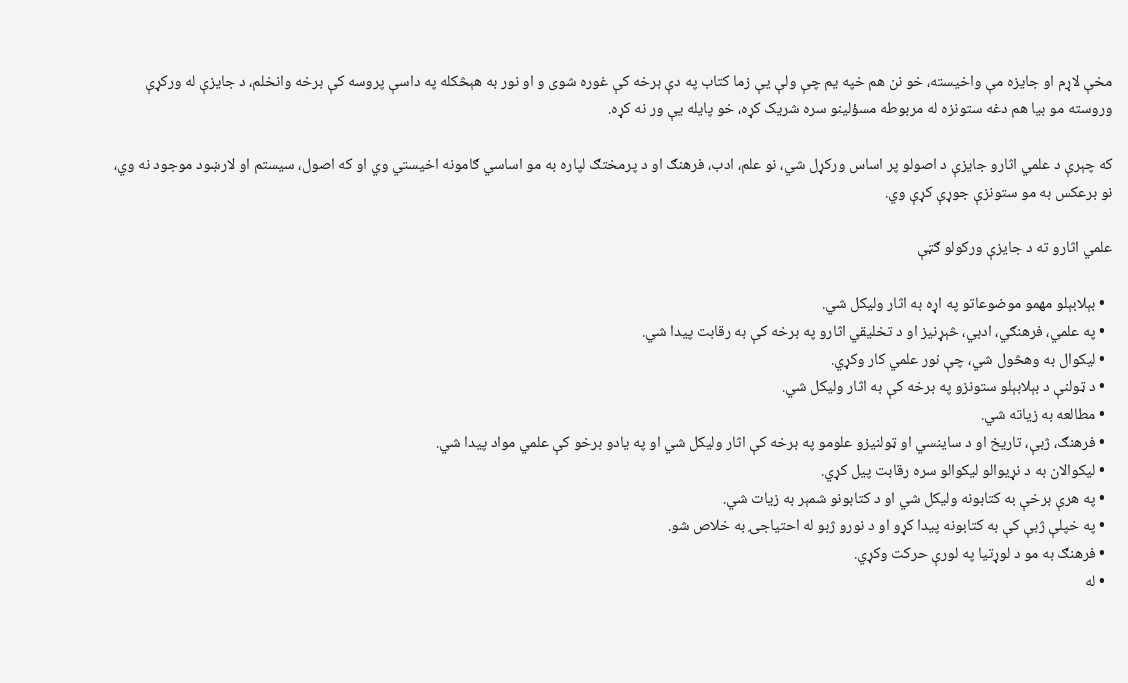مخې لاړم او جایزه مې واخیسته، خو نن هم خپه یم چې ولې یې زما کتاب په دې برخه کې غوره شوی و او نور به هېڅکله په داسې پروسه کې برخه وانخلم، د جایزې له ورکړې وروسته مو بیا هم دغه ستونزه له مربوطه مسؤلینو سره شریک کړه، خو پایله یې ور نه کړه.

که چېرې د علمي اثارو جایزې د اصولو پر اساس ورکړل شي، نو علم، ادب، فرهنګ او د پرمختګ لپاره به مو اساسي ګامونه اخیستي وي او که اصول، سیستم او لارښود موجود نه وي، نو برعکس به مو ستونزې جوړې کړې وي.

علمي اثارو ته د جایزې ورکولو ګټې

  • بېلابېلو مهمو موضوعاتو په اړه به اثار ولیکل شي.
  • په علمي، فرهنګي، ادبي، څېړنیز او د تخلیقي اثارو په برخه کې به رقابت پیدا شي.
  • لیکوال به وهڅول شي، چې نور علمي کار وکړي.
  • د ټولنې د بېلابېلو ستونزو په برخه کې به اثار ولیکل شي.
  • مطالعه به زیاته شي.
  • فرهنګ، ژبې، تاریخ او د ساینسي او ټولنیزو علومو په برخه کې اثار ولیکل شي او په یادو برخو کې علمي مواد پیدا شي.
  • لیکوالان به د نړیوالو لیکوالو سره رقابت پیل کړي.
  • په هرې برخې به کتابونه ولیکل شي او د کتابونو شمېر به زیات شي.
  • په خپلې ژبې کې به کتابونه پیدا کړو او د نورو ژبو له احتیاجۍ به خلاص شو.
  • فرهنګ به مو د لوړتیا په لورې حرکت وکړي.
  • له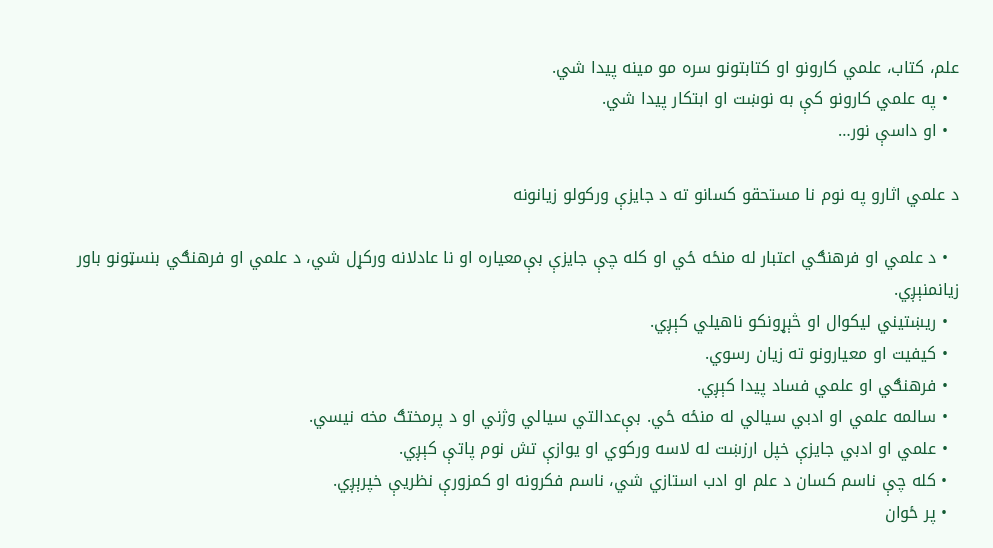علم، کتاب، علمي کارونو او کتابتونو سره مو مینه پیدا شي.
  • په علمي کارونو کې به نوښت او ابتکار پیدا شي.
  • او داسې نور…

د علمي اثارو په نوم نا مستحقو کسانو ته د جایزې ورکولو زیانونه

  • د علمي او فرهنګي اعتبار له منځه ځي او کله چې جایزې بې‌معیاره او نا عادلانه ورکړل شي، د علمي او فرهنګي بنسټونو باور زیانمنېږي.
  • ریښتیني لیکوال او څېړونکو ناهیلي کېږي.
  • کیفیت او معیارونو ته زیان رسوي.
  • فرهنګي او علمي فساد پیدا کېږي.
  • سالمه علمي او ادبي سیالي له منځه ځي. بې‌عدالتي سیالي وژني او د پرمختګ مخه نیسي.
  • علمي او ادبي جایزې خپل ارزښت له لاسه ورکوي او یوازې تش نوم پاتې کېږي.
  • کله چې ناسم کسان د علم او ادب استازي شي، ناسم فکرونه او کمزورې نظریې خپرېږي.
  • پر ځوان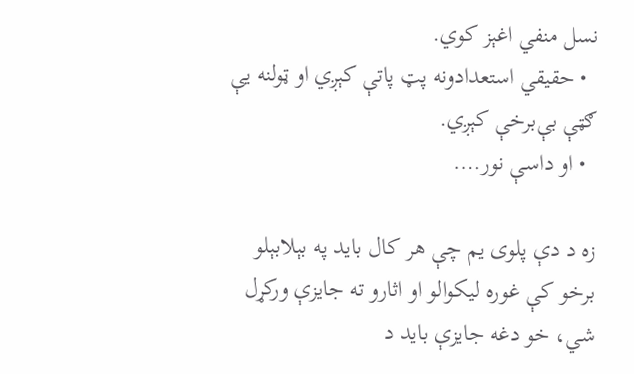نسل منفي اغېز کوي.
  • حقیقي استعدادونه پټ پاتې کېږي او ټولنه یې ګټې بې‌برخې کېږي.
  • او داسې نور….

زه د دې پلوی یم چې هر کال باید په بېلابېلو برخو کې غوره لیکوالو او اثارو ته جایزې ورکړل شي، خو دغه جایزې باید د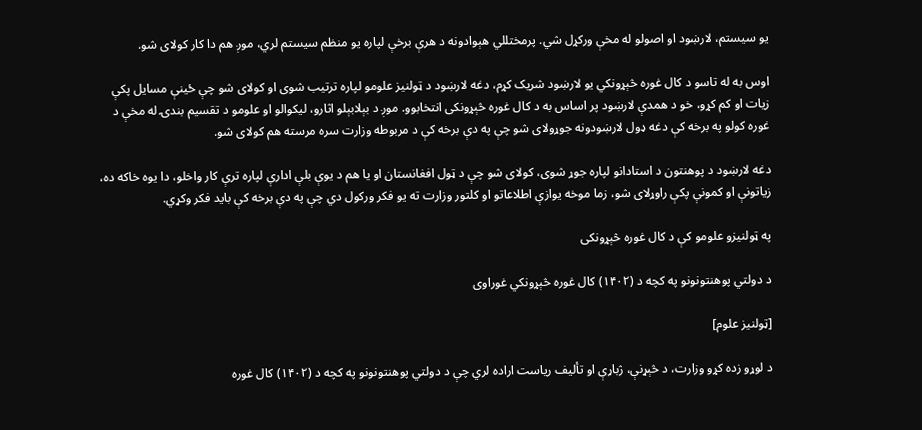یو سیستم، لارښود او اصولو له مخې ورکړل شي. پرمختللي هېوادونه د هرې برخې لپاره یو منظم سیستم لري، موږ هم دا کار کولای شو.

اوس به له تاسو د کال غوره څېړونکي یو لارښود شریک کړم، دغه لارښود د ټولنیز علومو لپاره ترتیب شوی او کولای شو چې ځینې مسایل پکې زیات او کم کړو، خو د همدې لارښود پر اساس به د کال غوره څېړونکی انتخابوو. موږ د بېلابېلو اثارو، لیکوالو او علومو د تقسیم بندۍ له مخې د غوره کولو په برخه کې دغه ډول لارښودونه جوړولای شو چې په دې برخه کې د مربوطه وزارت سره مرسته هم کولای شو.

دغه لارښود د پوهنتون د استادانو لپاره جوړ شوی، کولای شو چې د ټول افغانستان او یا هم د یوې بلې ادارې لپاره ترې کار واخلو، دا یوه خاکه ده، زیاتونې او کمونې پکې راوړلای شو، زما موخه یوازې اطلاعاتو او کلتور وزارت ته یو فکر ورکول دي چې په دې برخه کې باید فکر وکړي.

په ټولنیزو علومو کې د کال غوره څېړونکی

د دولتي پوهنتونونو په کچه د (۱۴۰۲) کال غوره څېړونکي غوراوی

[ټولنیز علوم]

د لوړو زده کړو وزارت، د څېړنې، ژباړې او تألیف ریاست اراده لري چې د دولتي پوهنتونونو په کچه د (۱۴۰۲) کال غوره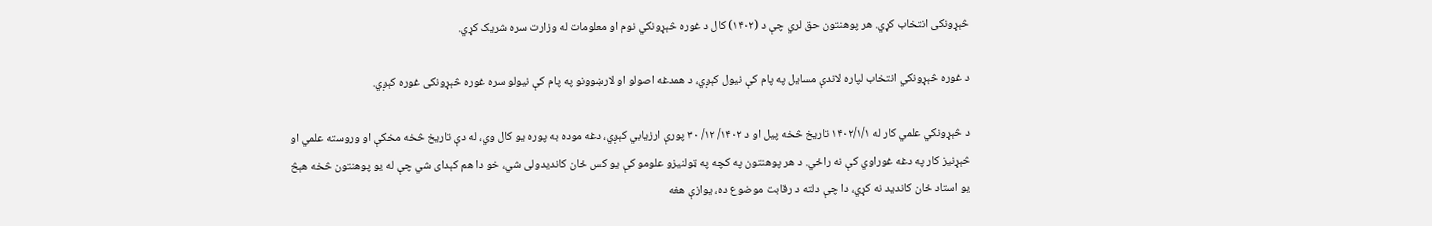څېړونکی انتخاب کړي. هر پوهنتون حق لري چې د (۱۴۰۲) کال د غوره څېړونکي نوم او معلومات له وزارت سره شریک کړي.

د غوره څېړونکي انتخاب لپاره لاندې مسایل په پام کې نیول کېږي، د همدغه اصولو او لارښوونو په پام کې نیولو سره غوره څېړونکی غوره کېږي.

د څېړونکي علمي کار له ۱۴۰۲/۱/۱ تاریخ څخه پيل او د ۱۴۰۲/ ۱۲/ ۳۰ پورې ارزیابي کېږي، دغه موده به پوره یو کال وي، له دې تاریخ څخه مخکې او وروسته علمي او څېړنیز کار په دغه غوراوي کې نه راځي. د هر پوهنتون په کچه په ټولنیزو علومو کې یو کس ځان کاندیدولی شي، خو دا هم کېدای شي چې له یو پوهنتون څخه هېڅ یو استاد ځان کاندید نه کړي، دا چې دلته د رقابت موضوع ده، یوازې هغه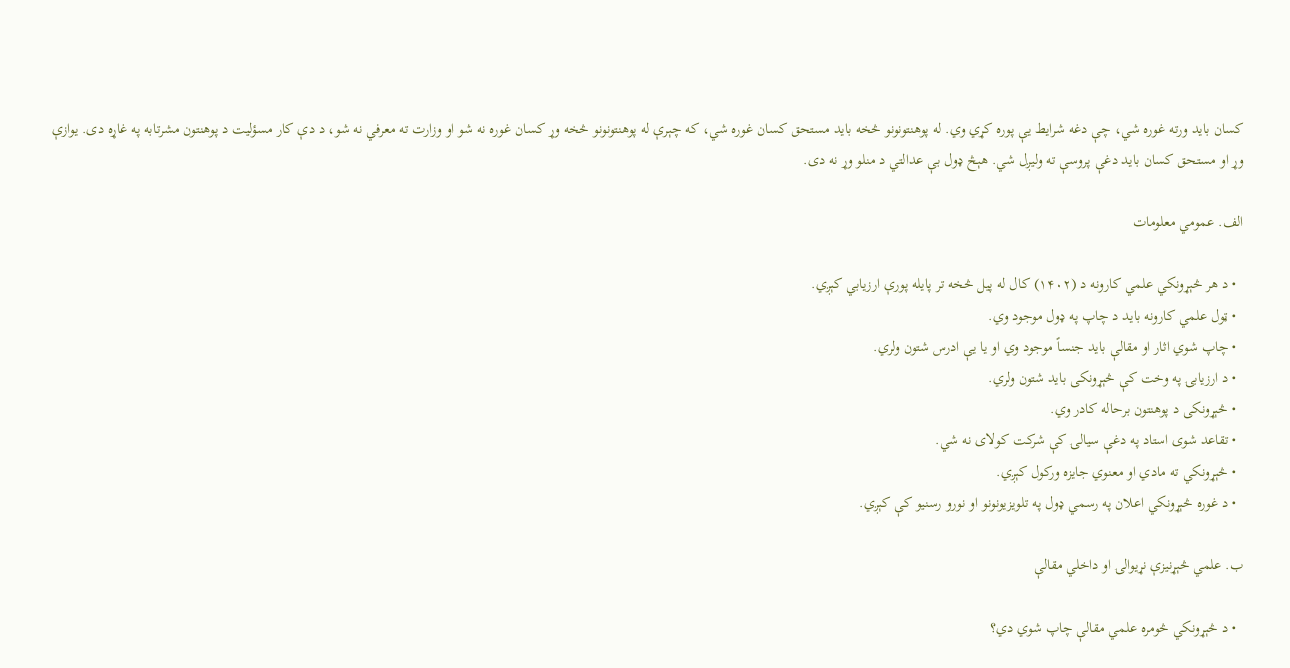کسان باید ورته غوره شي، چې دغه شرایط یې پوره کړي وي. له پوهنتونونو څخه باید مستحق کسان غوره شي، که چېرې له پوهنتونونو څخه وړ کسان غوره نه شو او وزارت ته معرفي نه شو، د دې کار مسؤلیت د پوهنتون مشرتابه په غاړه دی. یوازې وړ او مستحق کسان باید دغې پروسې ته ولیږل شي. هېڅ ډول بې عدالتي د منلو وړ نه دی.

الف. عمومي معلومات

  • د هر څېړونکي علمي کارونه د (۱۴۰۲) کال له پیل څخه تر پایله پورې ارزیابي کېږي.
  • ټول علمي کارونه باید د چاپ په ډول موجود وي.
  • چاپ شوي اثار او مقالې باید جنساً موجود وي او یا یې ادرس شتون ولري.
  • د ارزیابۍ په وخت کې څېړونکی باید شتون ولري.
  • څېړونکی د پوهنتون برحاله کادر وي.
  • تقاعد شوی استاد په دغې سیالۍ کې شرکت کولای نه شي.
  • څېړونکي ته مادي او معنوي جایزه ورکول کېږي.
  • د غوره څېړونکي اعلان په رسمي ډول په تلویزیونونو او نورو رسنیو کې کېږي.

ب. علمي څېړنیزې نړیوالۍ او داخلي مقالې

  • د څېړونکي څومره علمي مقالې چاپ شوي دي؟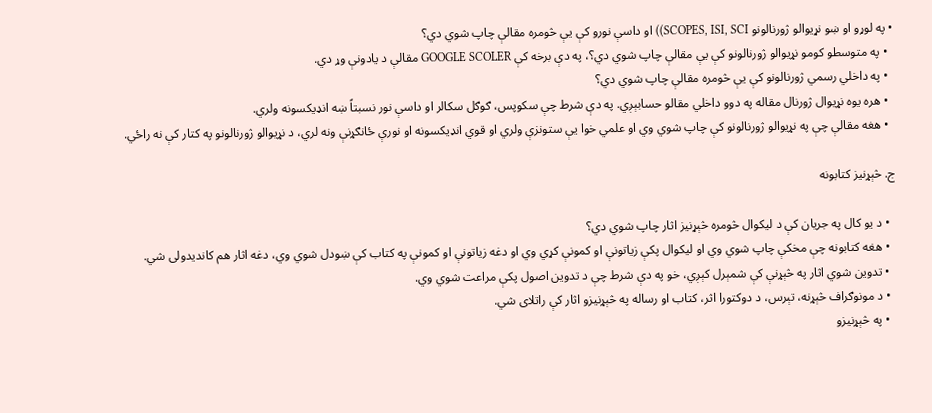• په لوړو او ښو نړیوالو ژورنالونو SCOPES, ISI, SCI)) او داسې نورو کې یې څومره مقالې چاپ شوي دي؟
  • په متوسطو کومو نړیوالو ژورنالونو کې یې مقالې چاپ شوي دي؟، په دې برخه کې GOOGLE SCOLER مقالې د یادونې وړ دي.
  • په داخلي رسمي ژورنالونو کې یې څومره مقالې چاپ شوي دي؟
  • هره یوه نړیوال ژورنال مقاله په دوو داخلي مقالو حسابېږي. په دې شرط چې سکوپس، ګوګل سکالر او داسې نور نسبتاً ښه انډیکسونه ولري.
  • هغه مقالې چې په نړیوالو ژورنالونو کې چاپ شوي وي او علمي خوا یې ستونزې ولري او قوي انډیکسونه او نورې ځانګړنې ونه لري، د نړیوالو ژورنالونو په کتار کې نه راځي.

ج. څېړنیز کتابونه

  • د یو کال په جریان کې د لیکوال څومره څېړنیز اثار چاپ شوي دي؟
  • هغه کتابونه چې مخکې چاپ شوي وي او لیکوال پکې زیاتونې او کمونې کړي وي او دغه زیاتونې او کمونې په کتاب کې ښودل شوي وي، دغه اثار هم کاندیدولی شي.
  • تدوین شوي اثار په څېړنې کې شمېرل کېږي، خو په دې شرط چې د تدوین اصول پکې مراعت شوي وي.
  • د مونوګراف څېړنه، تېرس، د دوکتورا اثر، کتاب او رساله په څېړنیزو اثار کې راتلای شي.
  • په څېړنیزو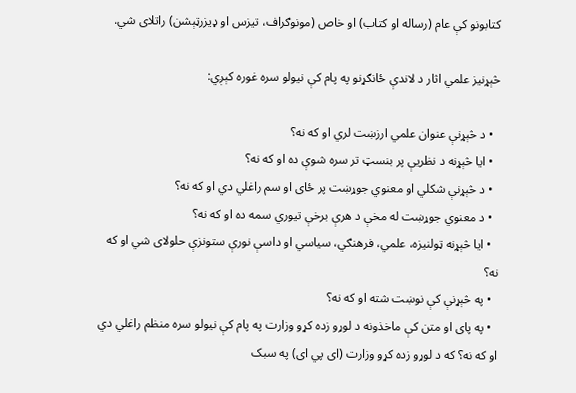کتابونو کې عام (رساله او کتاب) او خاص (مونوګراف، تیزس او ډیزرټېشن) راتلای شي.

څېړنیز علمي اثار د لاندې ځانګړنو په پام کې نیولو سره غوره کېږي:

  • د څېړنې عنوان علمي ارزښت لري او که نه؟
  • ایا څېړنه د نظريې پر بنسټ تر سره شوې ده او که نه؟
  • د څېړنې شکلي او معنوي جوړښت پر ځای او سم راغلي دي او که نه؟
  • د معنوي جوړښت له مخې د هرې برخې تیوري سمه ده او که نه؟
  • ایا څېړنه ټولنیزه، علمي، فرهنګي، سیاسي او داسې نورې ستونزې حلولای شي او که نه؟
  • په څېړنې کې نوښت شته او که نه؟
  • په پای او متن کې ماخذونه د لوړو زده کړو وزارت په پام کې نیولو سره منظم راغلي دي او که نه؟ که د لوړو زده کړو وزارت (ای پي ای) په سبک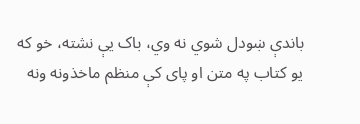باندې ښودل شوي نه وي، باک یې نشته، خو که یو کتاب په متن او پای کې منظم ماخذونه ونه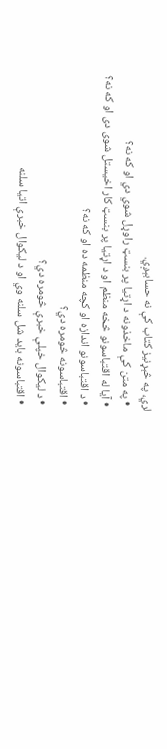لري، په څېړنیز کتاب کې نه حسابېږي.
  • په متن کې ماخذونه د اړتیا پر بنسټ راوړل شوي دي او که نه؟
  • آیا له اقتباسونو څخه منظم او د اړتیا پر بنسټ کار اخیستل شوی دی او که نه؟
  • د اقتباسونو اندازه او کچه منظمه ده او که نه؟
  • اقتباسونه څومره دي؟
  • د لیکوال خپلې خبرې څومره دي؟
  • اقتباسونه باید شل سلنه وي او د لیکوال خبرې اتیا سلنه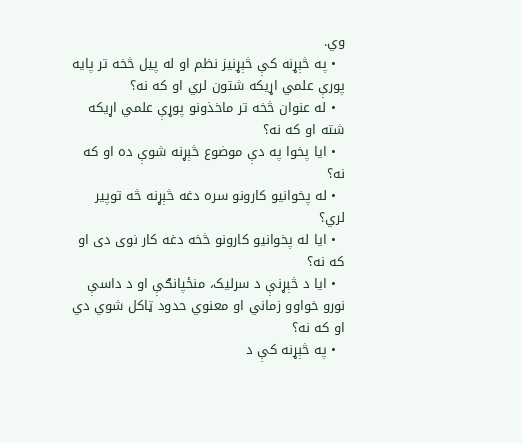وي.
  • په څېړنه کې څېړنیز نظم او له پیل څخه تر پایه پورې علمي اړیکه شتون لري او که نه؟
  • له عنوان څخه تر ماخذونو پوړې علمي اړیکه شته او که نه؟
  • ایا پخوا په دې موضوع څېړنه شوې ده او که نه؟
  • له پخوانیو کارونو سره دغه څېړنه څه توپیر لري؟
  • ایا له پخوانیو کارونو څخه دغه کار نوی دی او که نه؟
  • ایا د څېړنې د سرلیک، منځپانګې او د داسې نورو خواوو زماني او معنوي حدود ټاکل شوي دي او که نه؟
  • په څېړنه کې د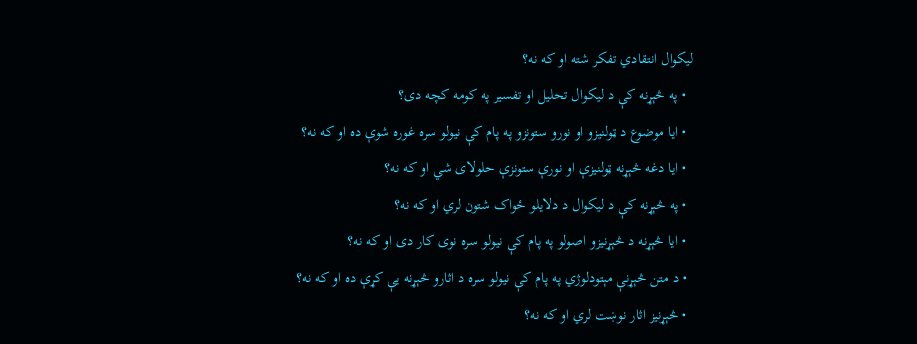لیکوال انتقادي تفکر شته او که نه؟
  • په څېړنه کې د لیکوال تحلیل او تفسیر په کومه کچه دی؟
  • ایا موضوع د ټولنیزو او نورو ستونزو په پام کې نیولو سره غوره شوې ده او که نه؟
  • ایا دغه څېړنه ټولنیزې او نورې ستونزې حلولای شي او که نه؟
  • په څېړنه کې د لیکوال د دلایلو ځواک شتون لري او که نه؟
  • ایا څېړنه د څېړنیزو اصولو په پام کې نیولو سره نوی کار دی او که نه؟
  • د متن څېړنې مېتودلوژي په پام کې نیولو سره د اثارو څېړنه یې کړې ده او که نه؟
  • څېړنیز اثار نوښت لري او که نه؟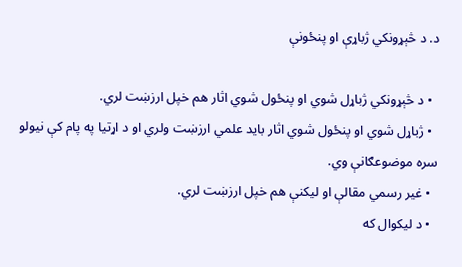د. د څېړونکي ژباړې او پنځونې

  • د څېړونکي ژباړل شوي او پنځول شوي اثار هم خپل ارزښت لري.
  • ژباړل شوي او پنځول شوي اثار باید علمي ارزښت ولري او د اړتیا په پام کې نیولو سره موضوعګانې وي.
  • غیر رسمي مقالې او لیکنې هم خپل ارزښت لري.
  • د لیکوال که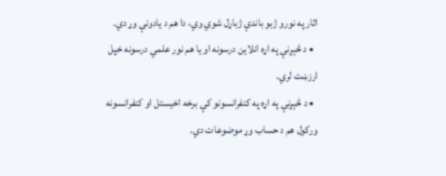اثار په نورو ژبو باندې ژباړل شوي وي، دا هم د یادونې وړ دي.
  • د څېړنې په اړه انلاین درسونه او یا هم نور علمي درسونه خپل ارزښت لري.
  • د څېړنې په اړه په کنفرانسونو کې برخه اخیستل او کنفرانسونه ورکول هم د حساب وړ موضوعات دي.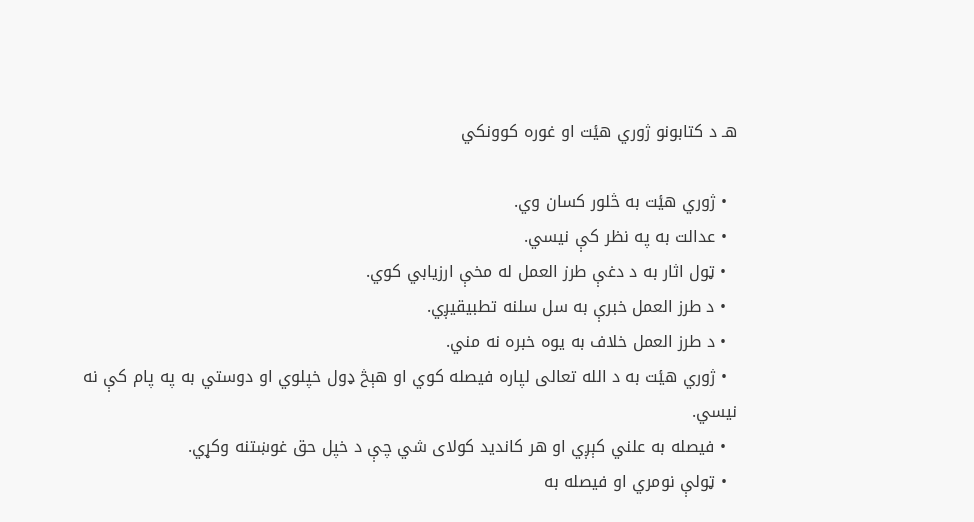هـ د کتابونو ژوري هیٔت او غوره کوونکي

  • ژوري هیٔت به څلور کسان وي.
  • عدالت به په نظر کې نیسي.
  • ټول اثار به د دغې طرز العمل له مخې ارزیابي کوي.
  • د طرز العمل خبرې به سل سلنه تطبیقيږي.
  • د طرز العمل خلاف به یوه خبره نه مني.
  • ژوري هیٔت به د الله تعالی لپاره فیصله کوي او هېڅ ډول خپلوي او دوستي به په پام کې نه نیسي.
  • فیصله به علني کېږي او هر کاندید کولای شي چې د خپل حق غوښتنه وکړي.
  • ټولې نومري او فیصله به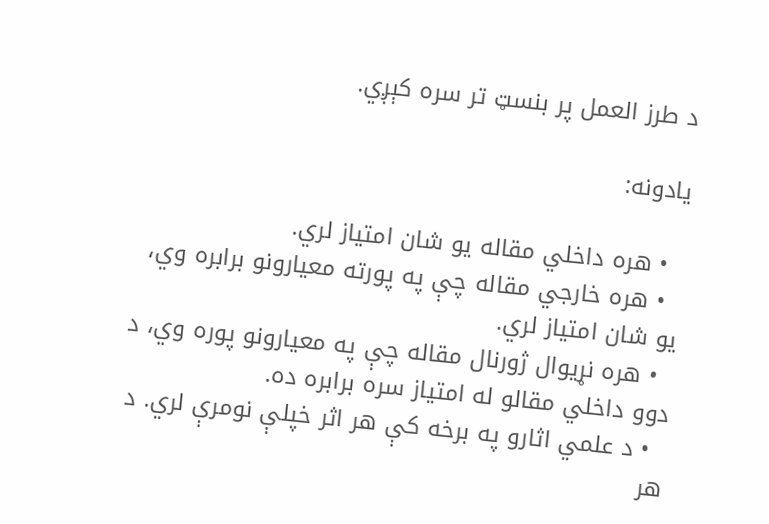د طرز العمل پر بنسټ تر سره کېږي.

یادونه:

  • هره داخلي مقاله یو شان امتیاز لري.
  • هره خارجي مقاله چې په پورته معیارونو برابره وي، یو شان امتیاز لري.
  • هره نړیوال ژورنال مقاله چې په معیارونو پوره وي، د دوو داخلي مقالو له امتیاز سره برابره ده.
  • د علمي اثارو په برخه کې هر اثر خپلې نومرې لري. د هر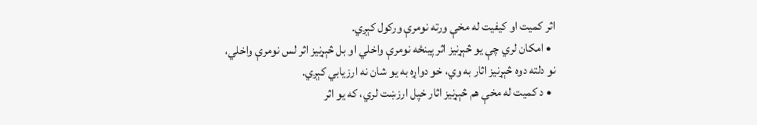اثر کمیت او کیفیت له مخې ورته نومرې ورکول کېږي.
  • امکان لري چې یو څېړنیز اثر پینځه نومرې واخلي او بل څېړنیز اثر لس نومرې واخلي، نو دلته دوه څېړنیز اثار به وي، خو دواړه به یو شان نه ارزیابي کېږي.
  • د کمیت له مخې هم څېړنیز اثار خپل ارزښت لري، که یو اثر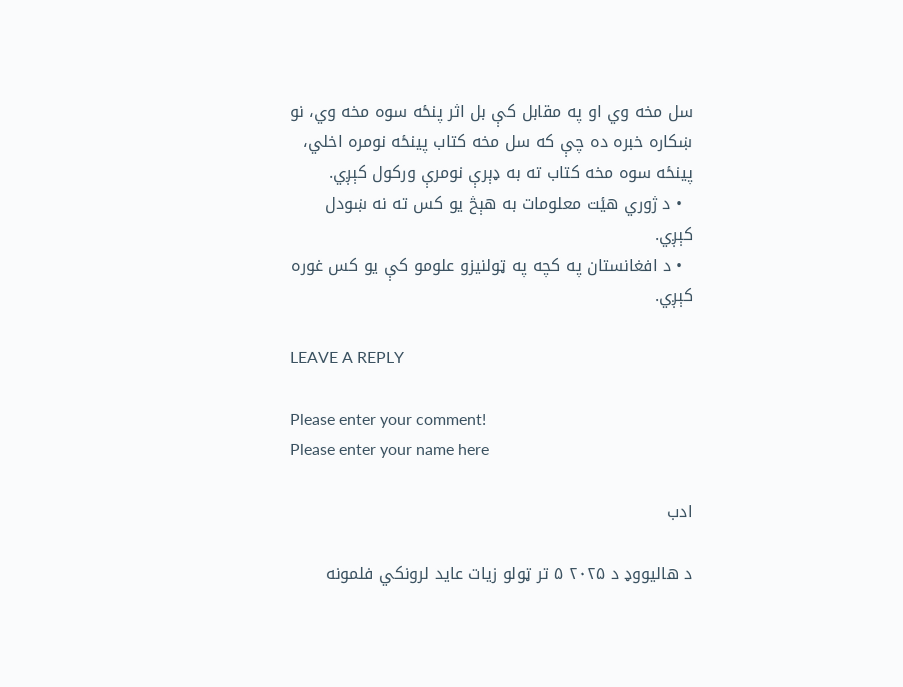سل مخه وي او په مقابل کې بل اثر پنځه سوه مخه وي، نو ښکاره خبره ده چې که سل مخه کتاب پینځه نومره اخلي، پینځه سوه مخه کتاب ته به ډېرې نومرې ورکول کېږي.
  • د ژوري هیٔت معلومات به هېڅ یو کس ته نه ښودل کېږي.
  • د افغانستان په کچه په ټولنیزو علومو کې یو کس غوره کېږي.

LEAVE A REPLY

Please enter your comment!
Please enter your name here

ادب

د هالیووډ د ۲۰۲۵ ۵ تر ټولو زیات عاید لرونکي فلمونه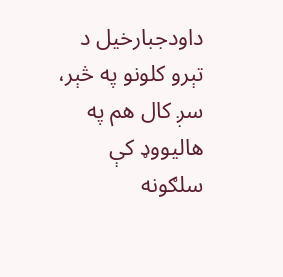داودجبارخیل د تېرو کلونو په څېر، سږ کال هم په هالیووډ کې سلګونه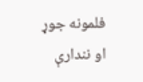فلمونه جوړ او نندارې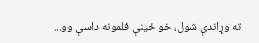ته وړاندې شول، خو ځینې فلمونه داسې وو...